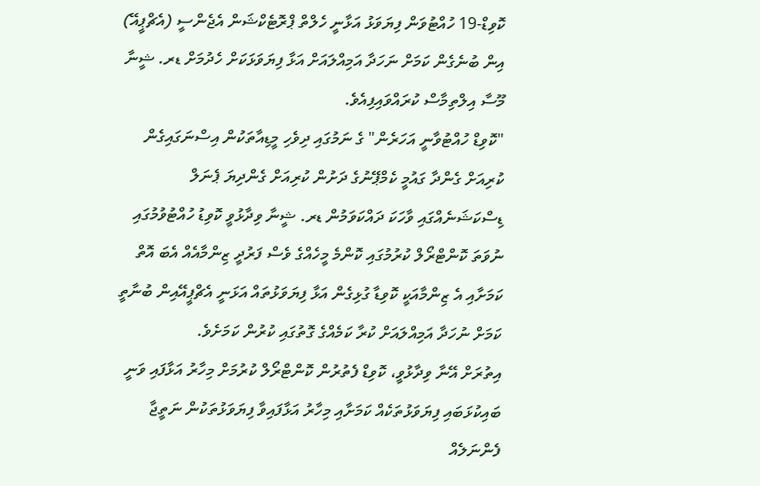ކޮވިޑް-19 ހުއްޓުވަން ފިޔަވަޅު އަޅާނީ ހެލްތް ޕްރޮޓެކްޝަން އެޖެންސީ (އެޗްޕީއޭ) އިން ބުނެގެން ކަމަށް ނަހަދާ އަމިއްލައަށް އަޅާ ފިޔަވަޅަކަށް ހެދުމަށް ޑރ. ޝީނާ މޫސާ އިލްތިމާސް ކުރައްވައިފިއެވެ.
"ކޮވިޑް ހުއްޓުވާނީ އަހަރެން" ގެ ނަމުގައި ދިވެހި މީޑިއާތަކުން އިސްނަގައިގެން ކުރިއަށް ގެންދާ ގައުމީ ކެމްޕޭނުގެ ދަށުން ކުރިއަށް ގެންދިޔަ ޕެނަލް ޑިސްކަޝަނެއްގައި ވާހަކަ ދައްކަވަމުން ޑރ. ޝީނާ ވިދާޅުވީ ކޮވިޑު ހުއްޓުވުމުގައި ނުވަތަ ކޮންޓްރޯލް ކުރުމުގައި ކޮންމެ މީހެއްގެ ވެސް ފަރުދީ ޒިންމާއެއް އެބަ އޮތް ކަމަށާއި އެ ޒިންމާއަކީ ކޮވިޑާ ގުޅިގެން އަޅާ ފިޔަވަޅުތައް އަޅަނީ އެޗްޕީއޭއިން ބުނާތީ ކަމަށް ނުހަދާ އަމިއްލައަށް ކުރާ ކަމެއްގެ ގޮތުގައި ކުރުން ކަމަށެވެ.
އިތުރަށް އޭނާ ވިދާޅުވީ، ކޮވިޑް ފެތުރުން ކޮންޓްރޯލް ކުރުމަށް މިހާރު އަޅާފައި ވަނީ ބައިކުޅަބައި ފިޔަވަޅުތަކެއް ކަމަށާއި މިހާރު އަޅާފައިވާ ފިޔަވަޅުތަކުން ނަތީޖާ ފެންނަލެއް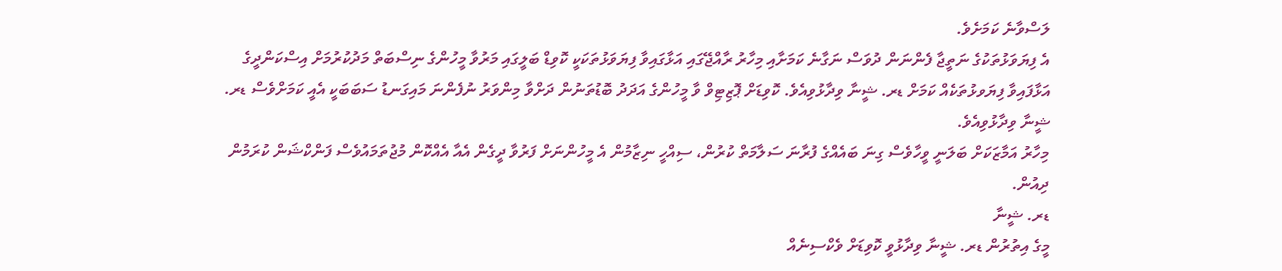ލަސްވާނެ ކަމަށެވެ.
އެ ފިޔަވަޅުތަކުގެ ނަތީޖާ ފެންނަން ދުވަސް ނަގާނެ ކަމަށާއި މިހާރު ރާއްޖޭގައި އަޅާގައިވާ ފިޔަވަޅުތަކަކީ ކޮވިޑް ބަލީގައި މަރުވާ މީހުންގެ ނިސްބަތް މަދުކުރުމަށް އިސްކަންދީގެ އަޅާފައިވާ ފިޔަވޅުތަކެއް ކަމަށް ޑރ. ޝީނާ ވިދާޅުވިއެވެ. ކޮވިޑަށް ޕޮޒިޓިވް ވާ މީހުންގެ އަދަދު ބޮޑުތަނުން ދަށްވާ މިންވަރު ނުފެންނަ މައިގަނޑު ސަބަބަކީ އެއީ ކަމަށްވެސް ޑރ. ޝީނާ ވިދާޅުވިއެވެ.
މިހާރު އަމާޒަކަށް ބަލަނީ ވީހާވެސް ގިނަ ބައެއްގެ ފުރާނަ ސަލާމަތް ކުރުން، ސިއްހީ ނިޒާމުން އެ މީހުންނަށް ފަރުވާ ދީގެން އެއާ އެއްކޮން މުޖުތަމައުވެސް ފަންކްޝަން ކުރަމުން ދިއުން.
ޑރ. ޝީނާ
މީގެ އިތުރުން ޑރ. ޝީނާ ވިދާޅުވީ ކޮވިޑަށް ވެކްސިނެއް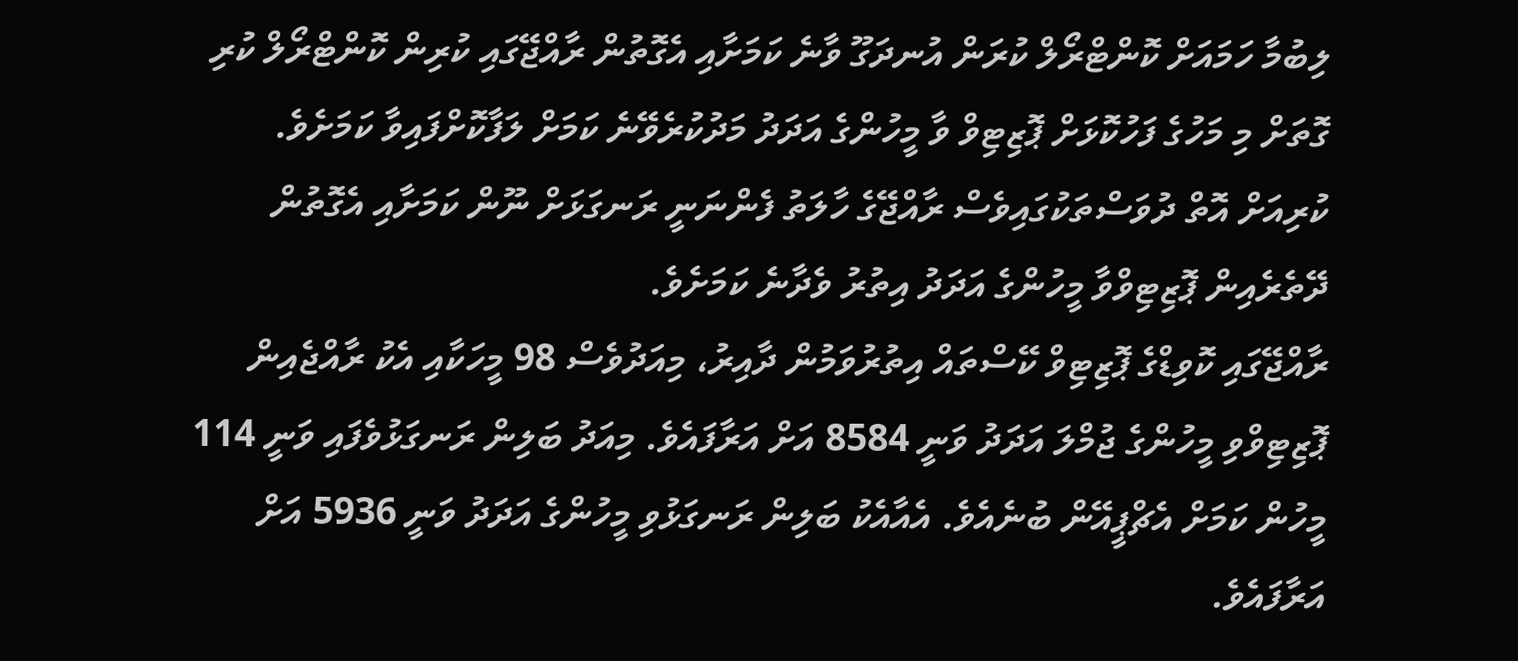ލިބުމާ ހަމައަށް ކޮންޓްރޯލް ކުރަން އުނދަގޫ ވާނެ ކަމަށާއި އެގޮތުން ރާއްޖޭގައި ކުރިން ކޮންޓްރޯލް ކުރި ގޮތަށް މި މަހުގެ ފަހުކޮޅަށް ޕޮޒިޓިވް ވާ މީހުންގެ އަދަދު މަދުކުރެވޭނެ ކަމަށް ލަފާކޮށްފައިވާ ކަމަށެވެ.
ކުރިއަށް އޮތް ދުވަސްތަކުގައިވެސް ރާއްޖޭގެ ހާލަތު ފެންނަނީ ރަނގަޅަށް ނޫން ކަމަށާއި އެގޮތުން ދޭތެރެއިން ޕޮޒިޓިވްވާ މީހުންގެ އަދަދު އިތުރު ވެދާނެ ކަމަށެވެ.
ރާއްޖޭގައި ކޮވިޑްގެ ޕޮޒިޓިވް ކޭސްތައް އިތުރުވަމުން ދާއިރު، މިއަދުވެސް 98 މީހަކާއި އެކު ރާއްޖެއިން ޕޮޒިޓިވްވި މީހުންގެ ޖުމްލަ އަދަދު ވަނީ 8584 އަށް އަރާފައެވެ. މިއަދު ބަލިން ރަނގަޅުވެފައި ވަނީ 114 މީހުން ކަމަށް އެޗްޕީއޭން ބުނެއެވެ. އެއާއެކު ބަލިން ރަނގަޅުވި މީހުންގެ އަދަދު ވަނީ 5936 އަށް އަރާފައެވެ.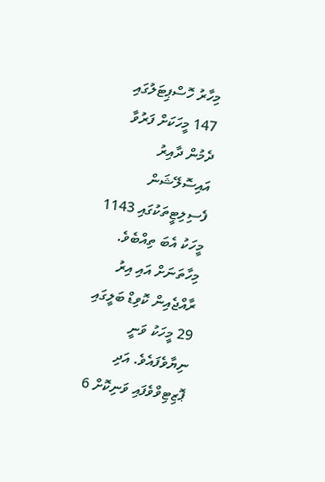މިހާރު ހޮސްޕިޓަލުގައި 147 މީހަކަށް ފަރުވާ ދެމުން ދާއިރު އައިސޮލޭޝަން ފެސިލިޓީތަކުގައި 1143 މީހަކު އެބަ ތިއްބެވެ. މިހާތަނަށް އައި އިރު ރާއްޖެއިން ކޮވިޑް ބަލީގައި 29 މީހަކު ވަނީ ނިޔާވެފައެވެ. އަދި ޕޮޒިޓިވްވެފައި ވަނިކޮށް 6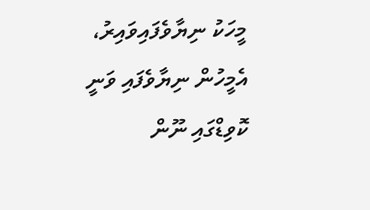މީހަކު ނިޔާވެފައިވައިރު، އެމީހުން ނިޔާވެފައި ވަނީ ކޮވިޑްގައި ނޫން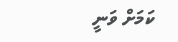ކަމަށް ވަނީ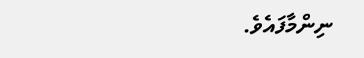ނިންމާފައެވެ.